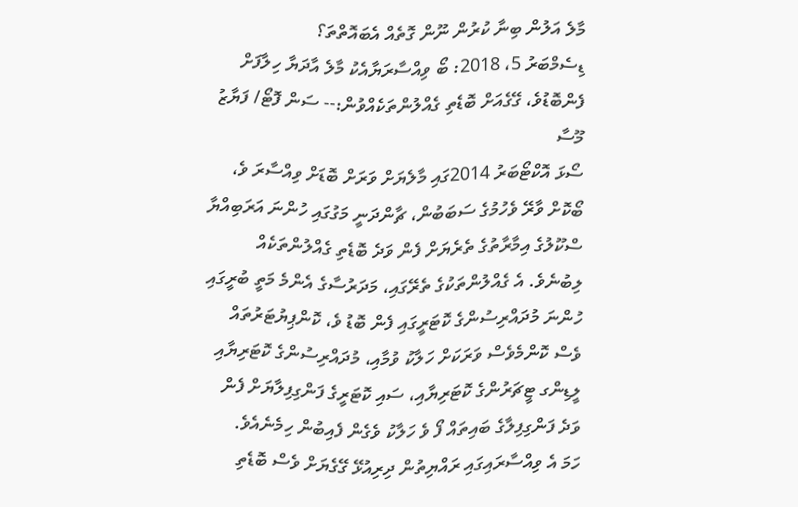މާލެ އަލުން ބިނާ ކުރުން ނޫން ގޮތެއް އެބައޮތްތަ؟
ޑިސެމްބަރު 5، 2018: ބޯ ވިއްސާރަޔާއެކު މާލެ އާދަޔާ ހިލާފަށް ފެންބޮޑުވެ، ގޭގެއަށް ބޮޑެތި ގެއްލުންތަކެއްވުން:-- ސަން ފޮޓޯ/ ފަޔާޒު މޫސާ
ސޯޅަ އޮކްޓޯބަރު 2014ގައި މާލެޔަށް ވަރަށް ބޮޑަށް ވިއްސާރަ ވެ، ބޯކޮށް ވާރޭ ވެހުމުގެ ސަބަބުން، ޗާންދަނީ މަގުގައި ހުންނަ އަރަބިއްޔާ ސްކޫލުގެ އިމާރާތުގެ ތެރެޔަށް ފެން ވަދެ ބޮޑެތި ގެއްލުންތަކެއް ލިބުނެވެ. އެ ގެއްލުންތަކުގެ ތެރޭގައި، މަދަރުސާގެ އެންމެ މަތީ ބުރީގައި ހުންނަ މުދައްރިސުންގެ ކޮޓަރީގައި ފެން ބޮޑު ވެ، ކޮންޕިޔުޓަރުތައް ވެސް ކޮންމެވެސް ވަރަކަށް ހަލާކު ވުމާއި، މުދައްރިސުންގެ ކޮޓަރިޔާއި ލީޑިންގ ޓީޗަރުންގެ ކޮޓަރިޔާއި، ސައި ކޮޓަރީގެ ފަންގިފިލާޔަށް ފެން ވަދެ ފަންގިފިލާގެ ބައިތައް ފޯ ވެ ހަލާކު ވެގެން ފެއިބުން ހިމެނެއެވެ.
ހަމަ އެ ވިއްސާރައިގައި ރައްޔިތުން ދިރިއުޅޭ ގޭގެޔަށް ވެސް ބޮޑެތި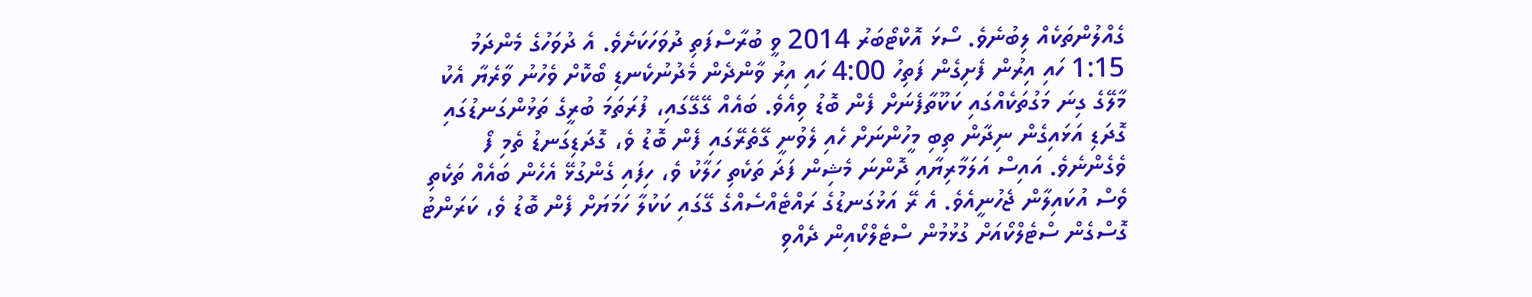ގެއްލުންތަކެއް ލިބުނެވެ. ސޯޅަ އޮކްޓޯބަރު 2014 ވީ ބުރާސްފަތި ދުވަހަކަށެވެ. އެ ދުވަހުގެ މެންދަމު 1:15 ހައި އިރުން ފެށިގެން ފަތިހު 4:00 ހައި އިރު ވާންދެން މެދުނުކެނޑި ބޯކޮށް ވެހުނު ވާރެޔާ އެކު މާލޭގެ ގިނަ މަގުތަކެއްގައި ކަކޫތާފެނަށް ފެން ބޮޑު ވިއެވެ. ބައެއް ގޭގޭގައި، ފުރަތަމަ ބުރީގެ ތަޅުންގަނޑުގައި ގޮދަޑި އަޅައިގެން ނިދާން ތިބި މީހުންނަށް ހެއި ލެވުނީ ގޭތެރޭގައި ފެން ބޮޑު ވެ، ގޮދަޑިގަނޑު ތެމި ފޯ ވެގެންނެވެ. އައިސް އަލަމާރިޔާއި ދޮންނަ މެޝިން ފަދަ ތަކެތި ހަލާކު ވެ، ހިފައި ގެންގުޅޭ އެހެން ބައެއް ތަކެތި ވެސް އުކައިލާން ޖެހުނީއެވެ. އެ ރޭ އަޅުގަނޑުގެ ރައްޓެއްސެއްގެ ގޭގައި ކަކުލާ ހަމަޔަށް ފެން ބޮޑު ވެ، ކަރަންޓު ގޮސްގެން ސްޓެލްކޯއަށް ގުޅުމުން ސްޓެލްކޯއިން ދެއްވި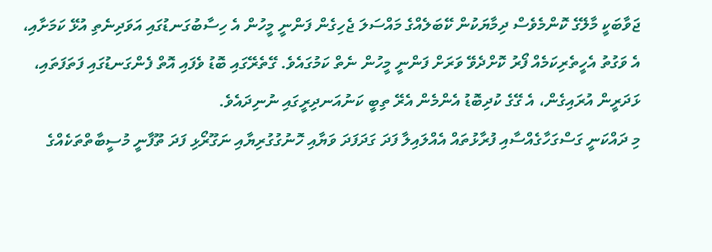ޖަވާބަކީ މާލޭގެ ކޮންމެވެސް ދިމާޔަކުން ކޭބަލެއްގެ މައްސަލަ ޖެހިގެން ފަންނީ މީހުން އެ ހިސާބުގަނޑުގައި އަވަދިނެތި އުޅޭ ކަމަށާއި، އެ ވަގުތު އެހީތެރިކަމެއް ފޯރު ކޮށްދެވޭ ވަރަށް ފަންނީ މީހުން ނެތް ކަމުގައެވެ. ގޭތެރޭގައި ބޮޑު ވެފައި އޮތް ފެންގަނޑުގައި ފަތަފަތައި، ޅަދަރީން އުރައިގެން، އެ ގޭގެ ކުދިބޮޑު އެންމެން އެރޭ ތިބީ ކަނުއަނދިރީގައި ނުނިދައެވެ.
މި ދައްކަނީ ގަސްގަހާގެއްސާއި ފުރާޅުތައް އެއްލައިލާ ފަދަ ގަދަފަދަ ވަޔާއި ހޮނުގުގުރިޔާއި ނަގޫރޯޅި ފަދަ ތޫފާނީ މުސީބާތްތަކެއްގެ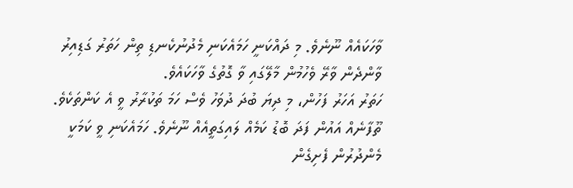ވާހަކައެއް ނޫނެވެ. މި ދައްކަނީ ހަމައެކަނި މެދުނުކެނޑި ތިން ހަތަރު ގަޑިއިރު ވާންދެން ވާރޭ ވެހުމުން މާލޭގައި ވާ ގޮތުގެ ވާހަކައެވެ.
ހަތަރު އަހަރު ފަހުން، މި ދިޔަ ބުދަ ދުވަހު ވެސް ހަމަ ތަކުރާރު ވީ އެ ކަންތަކެވެ. ތޫފާނެއް އައުން ފަދަ ބޮޑު ކަމެއް ލައިގަތީއެއް ނޫނެވެ. ހަމައެކަނި ވީ ކަމަކީ މެންދުރުން ފެށިގެން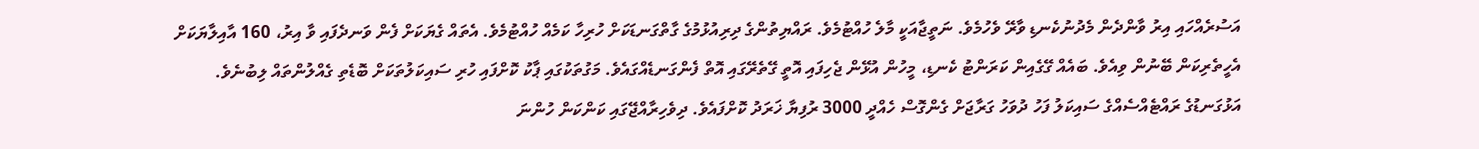އަސުރެއްހައި އިރު ވާންދެން މެދުނުކެނޑި ވާރޭ ވެހުމެވެ. ނަތީޖާއަކީ މާލެ ހުއްޓުމެވެ. ރައްޔިތުންގެ ދިރިއުޅުމުގެ ގާތްގަނޑަކަށް ހުރިހާ ކަމެއް ހުއްޓުމެވެ. އެތައް ގެޔަކަށް ފެން ވަނދެފައި ވާ އިރު، 160 އާއިލާޔަކަށް އެހީތެރިކަން ބޭނުން ވިއެވެ. ބައެއް ގޭގެއިން ކަރަންޓު ކެނޑި، މީހުން އުޅޭން ޖެހިފައި އޮތީ ގޭތެރޭގައި އޮތް ފެންގަނޑެއްގައެވެ. މަގުތަކުގައި ޕާކު ކޮށްފައި ހުރި ސައިކަލުތަކަށް ބޮޑެތި ގެއްލުންތައް ލިބުނެވެ. އަޅުގަނޑުގެ ރައްޓެއްސެއްގެ ސައިކަލު ފަހު ދުވަހު ގަރާޖަށް ގެންގޮސް ހެއްދީ 3000 ރުފިޔާ ޚަރަދު ކޮށްފައެވެ. ދިވެހިރާއްޖޭގައި ކަންކަން ހުންނަ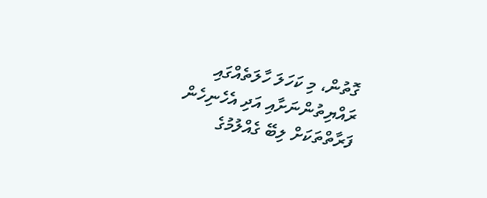ގޮތުން، މި ކަހަލަ ހާލަތެއްގައި ރައްޔިތުންނަށާއި އަދި އެހެނިހެން ފަރާތްތަކަށް ލިބޭ ގެއްލުމުގެ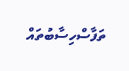ތަފާސްހިސާބުތައް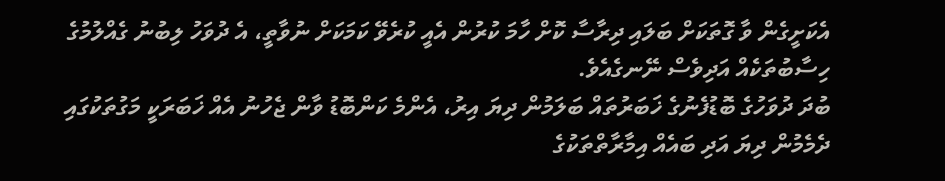އެކަށީގެން ވާ ގޮތަކަށް ބަލައި ދިރާސާ ކޮށް ހާމަ ކުރުން އެއީ ކުރެވޭ ކަމަކަށް ނުވާތީ، އެ ދުވަހު ލިބުނު ގެއްލުމުގެ ހިސާބުތަކެއް އަދިވެސް ނޭނގެއެވެ.
ބުދަ ދުވަހުގެ ބޮޑުފެނުގެ ޚަބަރުތައް ބަލަމުން ދިޔަ އިރު، އެންމެ ކަންބޮޑު ވާން ޖެހުނު އެއް ޚަބަރަކީ މަގުތަކުގައި ދެމެމުން ދިޔަ އަދި ބައެއް އިމާރާތްތަކުގެ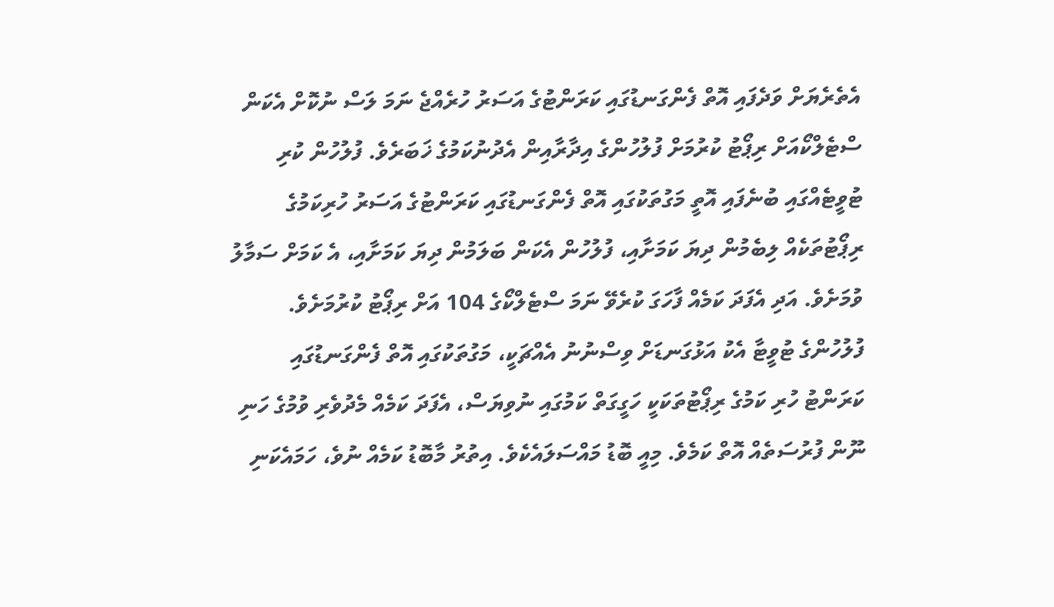އެތެރެޔަށް ވަދެފައި އޮތް ފެންގަނޑުގައި ކަރަންޓުގެ އަސަރު ހުރެއްޖެ ނަމަ ލަސް ނުކޮށް އެކަން ސްޓެލްކޯއަށް ރިޕޯޓު ކުރުމަށް ފުލުހުންގެ އިދާރާއިން އެދުނުކަމުގެ ޚަބަރެވެ. ފުލުހުން ކުރި ޓުވީޓެއްގައި ބުނެފައި އޮތީ މަގުތަކުގައި އޮތް ފެންގަނޑުގައި ކަރަންޓުގެ އަސަރު ހުރިކަމުގެ ރިޕޯޓުތަކެއް ލިބެމުން ދިޔަ ކަމަށާއި، ފުލުހުން އެކަން ބަލަމުން ދިޔަ ކަމަށާއި، އެ ކަމަށް ސަމާލު ވުމަށެވެ. އަދި އެފަދަ ކަމެއް ފާހަގަ ކުރެވޭ ނަމަ ސްޓެލްކޯގެ 104 އަށް ރިޕޯޓު ކުރުމަށެވެ. ފުލުހުންގެ ޓުވީޓާ އެކު އަޅުގަނޑަށް ވިސްނުނު އެއްޗަކީ، މަގުތަކުގައި އޮތް ފެންގަނޑުގައި ކަރަންޓު ހުރި ކަމުގެ ރިޕޯޓުތަކަކީ ހަގީގަތް ކަމުގައި ނުވިޔަސް، އެފަދަ ކަމެއް މެދުވެރި ވުމުގެ ހަނި ނޫން ފުރުސަތެއް އޮތް ކަމެވެ. މިއީ ބޮޑު މައްސަލައެކެވެ. އިތުރު މާބޮޑު ކަމެއް ނުވެ، ހަމައެކަނި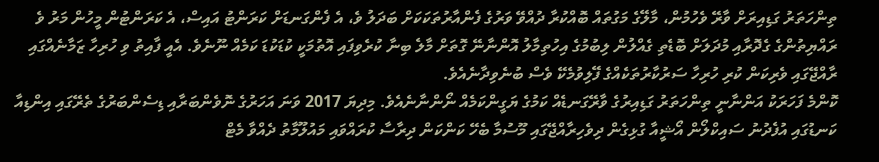ތިންހަތަރު ގަޑިއިރަށް ވާރޭ ވެހުމުން، މާލޭގެ މަގުތައް ބޮއްކުރާ ދުއްވޭ ވަރުގެ ފެންއާރުތަކަކަށް ބަދަލު ވެ، އެ ފެންގަނޑަށް ކަރަންޓު އައިސް، އެ ކަރަންޓުން މީހުން މަރު ވެ ރައްޔިތުންގެ ގެދޮރާއި މުދަލަށް ބޮޑެތި ގެއްލުން ލިބުމުގެ އިހުތިމާލު އޮންނާނޭ ގޮތަށް މާލެ ބިނާ ކުރެވިފައި އޮތުމަކީ ކުޑަކުޑަ ކަމެއް ނޫނެވެ. އެއީ ފާއިތު ވި ހުރިހާ ޒަމާނެއްގައި ރާއްޖޭގައި ވެރިކަން ކުރި ހުރިހާ ސަރުކާރުތަކެއްގެ ފޭލިވުމެކޭ ވެސް ބުނެވިދާނެއެވެ.
ކޮންމެ ފަހަރަކު އަންނާނީ ތިންހަތަރު ގަޑިއިރުގެ ވާރޭގަނޑެއް ކަމުގެ ޔަގީންކަމެއް ނޯންނާނެއެވެ. މިދިޔަ 2017 ވަނަ އަހަރުގެ ނޮވެންބަރާއި ޑިސެންބަރުގެ ތެރޭގައި އިންޑިއާ ކަނޑުގައި އުފެދުނު ސައިކްލޯން އޯޝީއާ ގުޅިގެން ދިވެހިރާއްޖޭގައި މޫސުމާ ބެހޭ ކަންކަން ދިރާސާ ކުރައްވައި މައުލޫމާތު ދެއްވާ މެޓް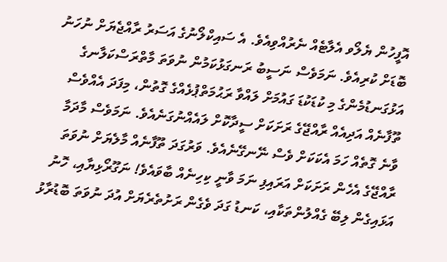އޮފީހުން ޔެލޯވ އެލާޓެއް ނެރުއްވިއެވެ. އެ ސައިކްލޯނުގެ އަސަރު ރާއްޖެޔަށް ނުހަނު ބޮޑަށް ކުރިއެވެ. ނަމަވެސް ނަސީބު ރަނގަޅުކަމުން ނުވަތަ މާތްރަސްކަލާނގެ އަޅުގަނޑުމެންގެ މި ކުޑަކުޑަ ގައުމަށް ލައްވާ ރަޙުމަތްޕުޅެއްގެ ގޮތުން، މިފަދަ އެއްވެސް ތޫފާނެއް އަދިއެއް ރާއްޖޭގެ ރަށަކަށް ސީދާކޮށް ލައެއްނުގަނެއެވެ. ނަމަވެސް މާދަމާ ވާނެ ގޮތެއް ހަމަ އެކަކަށް ވެސް ނޭނގޭނެއެވެ. ވަރުގަދަ ތޫފާނެއް މާލެޔަށް ނުވަތަ ރާއްޖޭގެ އެހެން ރަށަކަށް އަރައިފި ނަމަ ވާނީ ކިހިނެއް ބާވައެވެ! ނަގޫރޯޅިޔާއި، ހޮނު އަޅައިގެން ލިބޭ ގެއްލުންތަކާއި، ކަނޑު ގަދަ ވެގެން ރަށުތެރެޔަށް އުދަ ނުވަތަ ބޮޑުރާޅު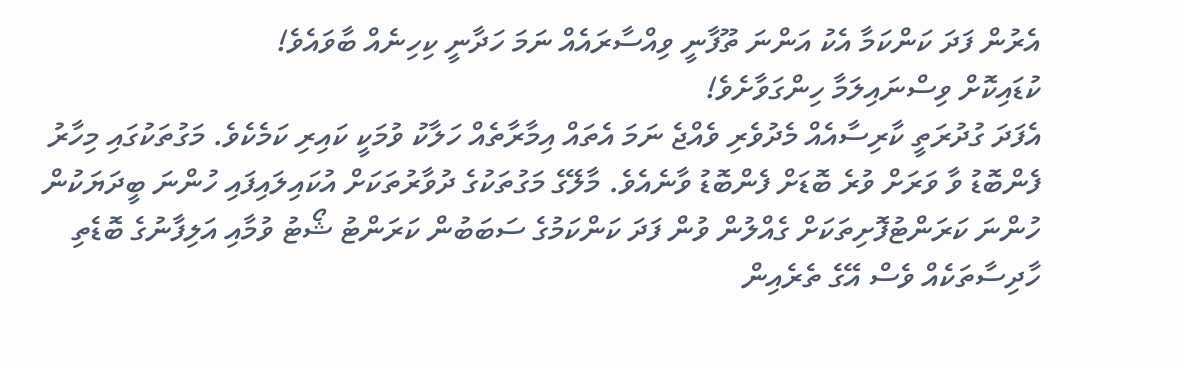އެރުން ފަދަ ކަންކަމާ އެކު އަންނަ ތޫފާނީ ވިއްސާރައެއް ނަމަ ހަދާނީ ކިހިނެއް ބާވައެވެ!
ކުޑައިކޮށް ވިސްނައިލަމާ ހިންގަވާށެވެ!
އެފަދަ ގުދުރަތީ ކާރިސާއެއް މެދުވެރި ވެއްޖެ ނަމަ އެތައް އިމާރާތެއް ހަލާކު ވުމަކީ ކައިރި ކަމެކެވެ. މަގުތަކުގައި މިހާރު ފެންބޮޑު ވާ ވަރަށް ވުރެ ބޮޑަށް ފެންބޮޑު ވާނެއެވެ. މާލޭގެ މަގުތަކުގެ ދުވާރުތަކަށް އުކައިލައިފައި ހުންނަ ބީދަޔަކުން ހުންނަ ކަރަންޓުފޮށިތަކަށް ގެއްލުން ވުން ފަދަ ކަންކަމުގެ ސަބަބުން ކަރަންޓު ޝޯޓު ވުމާއި އަލިފާނުގެ ބޮޑެތި ހާދިސާތަކެއް ވެސް އޭގެ ތެރެއިން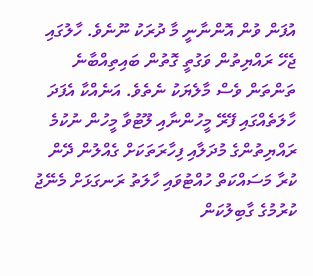އުފަން ވުން އޮންނާނީ މާ ދުރަކު ނޫނެވެ. ހާލުގައި ޖެހޭ ރައްޔިތުން ވަގުތީ ގޮތުން ބައިތިއްބާނެ ތަންތަން ވެސް މާލެޔަކު ނެތެވެ. އަނެއްކާ އެފަދަ ހާލަތެއްގައި ފޭރޭ މީހުންނާއި ލޫޓުވާ މީހުން ނުކުމެ ރައްޔިތުންގެ މުދަލާއި ފިހާރަތަކަށް ގެއްލުން ދޭން ކުރާ މަސައްކަތް ހުއްޓުވައި ހާލަތު ރަނގަޅަށް މެނޭޖު ކުރުމުގެ ގާބިލުކަން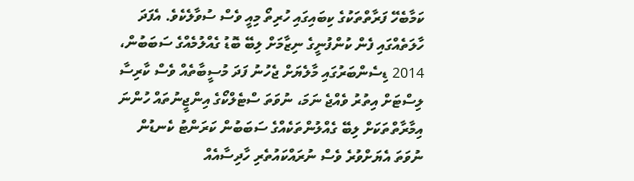ކަމާބެހޭ ފަރާތްތަކުގެ ކިބައިގައި ހުރިތޯ މިއީ ވެސް ސުވާލެކެވެ. އެފަދަ ހާލަތެއްގައި ފެން ކުންފުނީގެ ނިޒާމަށް ލިބޭ ބޮޑު ގެއްލުމެއްގެ ސަބަބުން، 2014 ޑިސެންބަރުގައި މާލެޔަށް ޖެހުނު ފަދަ މުސީބާތެއް ވެސް ކާރިސާ ލިސްޓަށް އިތުރު ވެއްޖެ ނަމަ، ނުވަތަ ސްޓެލްކޯގެ އިންޖީނުތައް ހުންނަ އިމާރާތްތަކަށް ލިބޭ ގެއްލުންތަކެއްގެ ސަބަބުން ކަރަންޓު ކެނޑުން ނުވަތަ އެޔަށްވުރެ ވެސް ނުރައްކައުތެރި ހާދިސާއެއް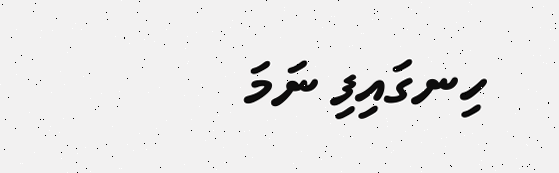ހިނގައިފި ނަމަ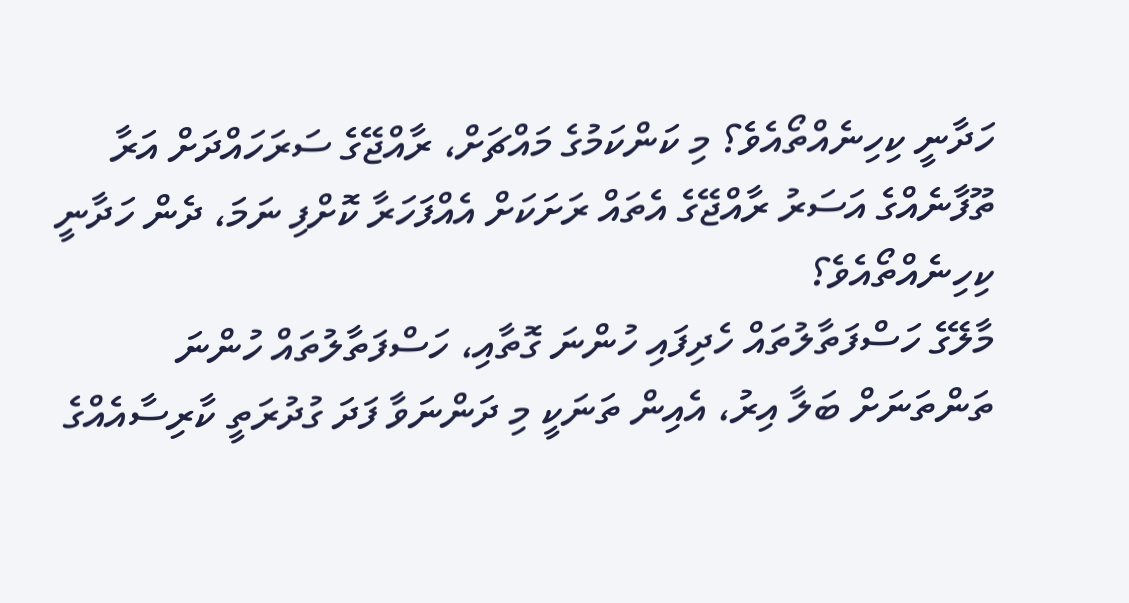ހަދާނީ ކިހިނެއްތޯއެވެ؟ މި ކަންކަމުގެ މައްޗަށް، ރާއްޖޭގެ ސަރަހައްދަށް އަރާ ތޫފާނެއްގެ އަސަރު ރާއްޖޭގެ އެތައް ރަށަކަށް އެއްފަހަރާ ކޮށްފި ނަމަ، ދެން ހަދާނީ ކިހިނެއްތޯއެވެ؟
މާލޭގެ ހަސްފަތާލުތައް ހެދިފައި ހުންނަ ގޮތާއި، ހަސްފަތާލުތައް ހުންނަ ތަންތަނަށް ބަލާ އިރު، އެއިން ތަނަކީ މި ދަންނަވާ ފަދަ ގުދުރަތީ ކާރިސާއެއްގެ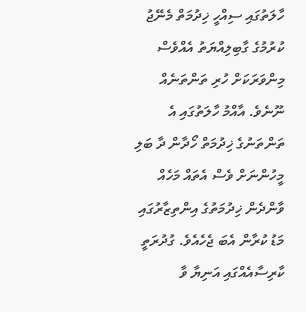ހާލަތުގައި ސިއްހީ ޚިދުމަތް މެނޭޖު ކުރުމުގެ ގާބިލިއްޔަތު އެއްވެސް މިންވަރަކަށް ހުރި ތަންތަނެއް ނޫނެވެ. އާއްމު ހާލަތުގައި އެ ތަންތަނުގެ ޚިދުމަތް ހޯދާން ދާ ބަލި މީހުންނަށް ވެސް އެތައް މަހެއް ވާންދެން ޚިދުމަތުގެ އިންތިޒާރުގައި މަޑު ކުރާން އެބަ ޖެހެއެވެ. ގުދުރަތީ ކާރިސާއެއްގައި އަނިޔާ ވާ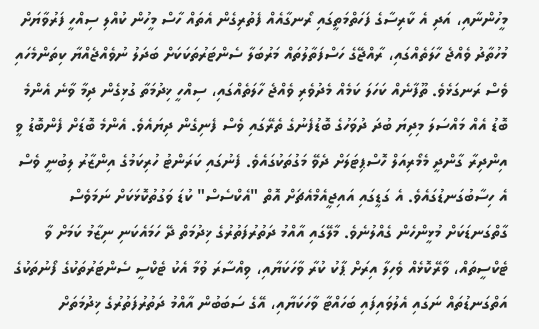މީހުންނާއި، އަދި އެ ކާރިސާގެ ފަހަތްމަތީގައި ރޯނގާއެއް ފެތުރިގެން އެތައް ހާސް މީހުން ކުއްލި ސިއްހީ ފަރުވާޔަށް މުހުތާދު ވެއްޖެ ހާލަތެއްގައި، ރާއްޖޭގެ ހަސްފަތާލުތައް މަރުބަލާ ސެންޓަރުތަކަކަށް ބަދަލު ނުވެއްޖެއްޔާ ކިތަންމެހައި ވެސް ރަނގަޅެވެ. ތޫފާނެއް ކަހަލަ ކަމެއް މެދުވެރި ވެއްޖެ ހާލަތެއްގައި، ސިއްހީ ޚިދުމަތާ ގުޅިގެން ދިމާ ވާނެ އެންމެ ބޮޑު އެއް މައްސަލަ މިދިޔަ ބުދަ ދުވަހުގެ ބޮޑުފެނުގެ ތެރޭގައި ވެސް ފެނިގެން ދިޔައެވެ. އެންމެ ބޮޑަށް ފެންބޮޑު ވީ އިންދިރާ ގާންދީ މެމޯރިއަލް ހޮސްޕިޓަލަށް ދެވޭ މަގުތަކުގައެވެ. ފެނުގައި ކަރަންޓު ހުރިކަމުގެ އިންޒާރު ލިބުނީ ވެސް އެ ހިސާބުގަނޑުގައެވެ. އެ ގަޑީގައި އައިޖީއެމްއެޗަށް އޮތް "އެކްސެސް" ކުޑަ ވަގުތުކޮޅަކަށް ނަމަވެސް ގާތްގަނޑަކަށް މުޅީންހެން ގެއްލުނެވެ. މާލޭގައި އާއްމު ދަތުރުފަތުރުގެ ޚިދުމަތް ދޭ ހަމައެކަނި ނިޒާމު ކަމަށް ވާ ޓެކްސީތައް، ވާރޭކޮޅެއް ވެހިލާ އިރަށް ޕާކު ކުރާ ވާހަކަޔާއި، ވިއްސާރަ ވުމާ އެކު ޓެކްސީ ސެންޓަރުތަކުގެ ފޯނުތަކުގެ އަތްގަނޑުތައް ނަގައި އެލުވައިފައި ބަހައްޓާ ވާހަކަޔާއި، އޭގެ ސަބަބުން އާއްމު ދަތުރުފަތުރުގެ ޚިދުމަތަށް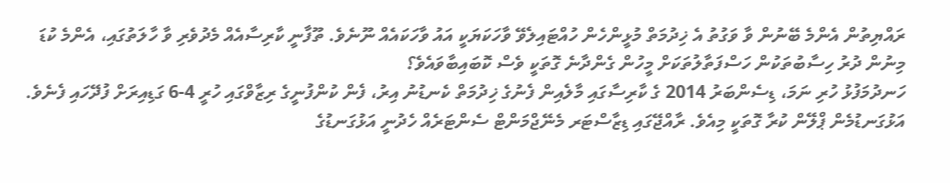ރައްޔިތުން އެންމެ ބޭނުން ވާ ވަގުތު އެ ޚިދުމަތް މުޅީންހެން ހުއްޓައިލެވޭ ވާހަކަޔަކީ އައު ވާހަކައެއް ނޫނެވެ. ތޫފާނީ ކާރިސާއެއް މެދުވެރި ވާ ހާލަތުގައި، އެންމެ ކުޑަ މިނުން ދުރު ހިސާބުތަކުން ހަސްފަތާލުތަކަށް މީހުން ގެންދާނެ ގޮތަކީ ވެސް ކޮބައިބާވައެވެ؟
ހަނދުމަފުޅު ހުރި ނަމަ، ޑިސެންބަރު 2014 ގެ ކާރިސާގައި މާލެއިން ފެނުގެ ޚިދުމަތް ކެނޑުނު އިރު، ފެން ކުންފުނީގެ ރިޒާވްގައި ހުރީ 4-6 ގަޑިއިރަށް ފުދޭހައި ފެނެވެ. އަޅުގަނޑުމެން ޕްލޭން ކުރާ ގޮތަކީ މިއެވެ. ރާއްޖޭގައި ޑިޒާސްޓަރ މެނޭޖްމަންޓް ސެންޓަރެއް ހެދުނީ އަޅުގަނޑުގެ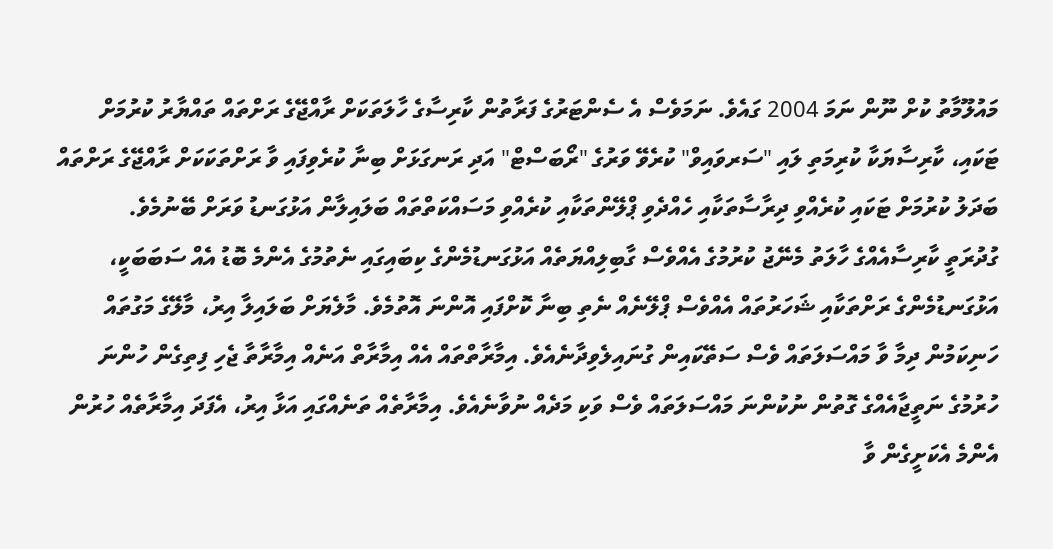މައުލޫމާތު ކުށް ނޫން ނަމަ 2004 ގައެވެ. ނަމަވެސް އެ ސެންޓަރުގެ ފަރާތުން ކާރިސާގެ ހާލަތަކަށް ރާއްޖޭގެ ރަށްތައް ތައްޔާރު ކުރުމަށް ޓަކައި، ކާރިސާޔަކާ ކުރިމަތި ލައި "ސަރވައިވް" ކުރެވޭ ވަރުގެ "ރޯބަސްޓް" އަދި ރަނގަޅަށް ބިނާ ކުރެވިފައި ވާ ރަށްތަކަކަށް ރާއްޖޭގެ ރަށްތައް ބަދަލު ކުރުމަށް ޓަކައި ކުރެއްވި ދިރާސާތަކާއި ހެއްދެވި ޕްލޭންތަކާއި ކުރެއްވި މަސައްކަތްތައް ބަލައިލާން އަޅުގަނޑު ވަރަށް ބޭނުމެވެ.
ގުދުރަތީ ކާރިސާއެއްގެ ހާލަތު މެނޭޖު ކުރުމުގެ އެއްވެސް ގާބިލިއްޔަތެއް އަޅުގަނޑުމެންގެ ކިބައިގައި ނެތުމުގެ އެންމެ ބޮޑު އެއް ސަބަބަކީ، އަޅުގަނޑުމެންގެ ރަށްތަކާއި ޝަހަރުތައް އެއްވެސް ޕްލޭނެއް ނެތި ބިނާ ކޮށްފައި އޮންނަ އޮތުމެވެ. މާލެޔަށް ބަލައިލާ އިރު، މާލޭގެ މަގުތައް ހަނިކަމުން ދިމާ ވާ މައްސަލަތައް ވެސް ސަތޭކައިން ގުނައިލެވިދާނެއެވެ. އިމާރާތްތައް އެއް އިމާރާތް އަނެއް އިމާރާތާ ޖެހި ފިތިގެން ހުންނަ ހުރުމުގެ ނަތީޖާއެއްގެ ގޮތުން ނުކުންނަ މައްސަލަތައް ވެސް ވަކި މަދެއް ނުވާނެއެވެ. އިމާރާތެއް ތަނެއްގައި އަޅާ އިރު، އެފަދަ އިމާރާތެއް ހުރުން އެންމެ އެކަށީގެން ވާ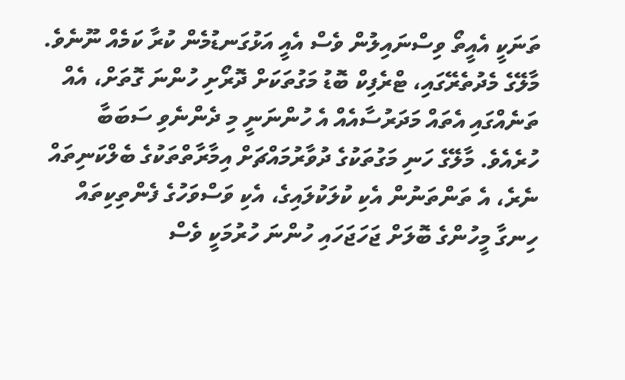ތަނަކީ އެއީތޯ ވިސްނައިލުން ވެސް އެއީ އަޅުގަނޑުމެން ކުރާ ކަމެއް ނޫނެވެ. މާލޭގެ މެދުތެރޭގައި، ޓްރެފިކް ބޮޑު މަގުތަކަށް ދޮރޯށި ހުންނަ ގޮތަށް، އެއް ތަނެއްގައި އެތައް މަދަރުސާއެއް އެ ހުންނަނީ މި ދެންނެވި ސަބަބާ ހުރެއެވެ. މާލޭގެ ހަނި މަގުތަކުގެ ދުވާރުމައްޗަށް އިމާރާތްތަކުގެ ބެލްކަނިތައް ނެރެ، އެ ތަންތަނުން އެކި ކުލަކުލައިގެ، އެކި ވަސްވަހުގެ ފެންތިކިތައް ހިނގާ މީހުންގެ ބޮލަށް ޖަހަޖަހައި ހުންނަ ހުރުމަކީ ވެސް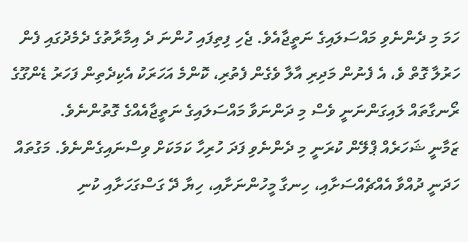ހަމަ މި ދެންނެވި މައްސަލައިގެ ނަތީޖާއެވެ. ޖެހި ފިތިފައި ހުންނަ ދެ އިމާރާތުގެ ދެމެދުގައި ފެން ހަރުލާ ގޮތް ވެ، އެ ފެނުން މަދިރި އާލާ ވެގެން ފެތުރި، ކޮންމެ އަހަރަކު އެކިދެތިން ފަހަރު ޑެންގޫގެ ރޯނގާތައް ލައިގަންނަނީ ވެސް މި ދަންނަވާ މައްސަލައިގެ ނަތީޖާއެއްގެ ގޮތުންނެވެ.
ޒަމާނީ ޝަހަރެއް ޕްލޭން ކުރަނީ މި ދެންނެވި ފަދަ ހުރިހާ ކަމަކަށް ވިސްނައިގެންނެވެ. މަގުތައް ހަދަނީ ދުއްވާ އެއްޗެއްސަށާއި، ހިނގާ މީހުންނަށާއި، ހިޔާ ދޭ ގަސްގަހަށާއި ކުނި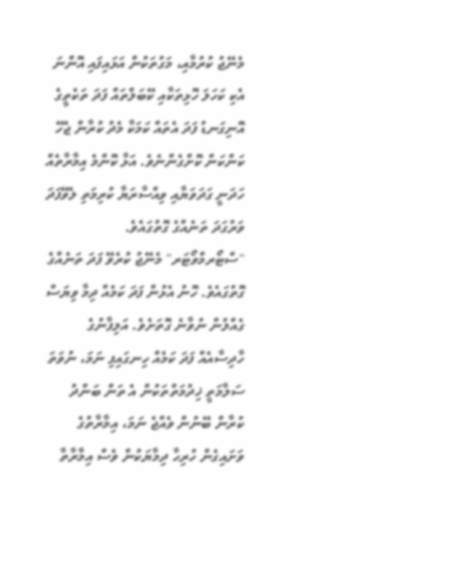މެނޭޖު ކުރުމާއި، މަގުތަކުން އަޅައިފައި އޮންނަ އެކި ކަހަލަ ހޮޅިތަކާއި ކޭބަލްތައް ފަދަ ތަކެތީގެ އޮނިގަނޑު ފަދަ އެތައް ކަމަކާ މެދު ކުރާން ޖެހޭ ކަންކަން ކޮށްގެންނެވެ. އަޅާ ކޮންމެ އިމާރާތެއް ހަދަނީ ގަދަވަޔާއި ވިއްސާރަޔާ ކުރިމަތި ލެވޭފަދަ ވަރުގަދަ ތަނެއްގެ ގޮތުގައެވެ. "ސްޓޯރމްވޯޓަރ" މެނޭޖު ކުރެވޭ ފަދަ ތަނެއްގެ ގޮތުގައެވެ. ހޮނު އެޅުން ފަދަ ކަމެއް ދިމާ ވިޔަސް ގެއްލުން ނުވާނެ ގޮތަށެވެ. އަލިފާނުގެ ހާދިސާއެއް ފަދަ ކަމެއް ހިނގައިފި ނަމަ، ނުވަތަ ސަލާމަތީ ޚިދުމަތްތަކުން އެ ތަން ބަންދު ކުރާން ބޭނުން ވެއްޖެ ނަމަ، އިމާރާތުގެ ވަށައިގެން ހުރިހާ ދިމާޔަކުން ވެސް އިމާރާތާ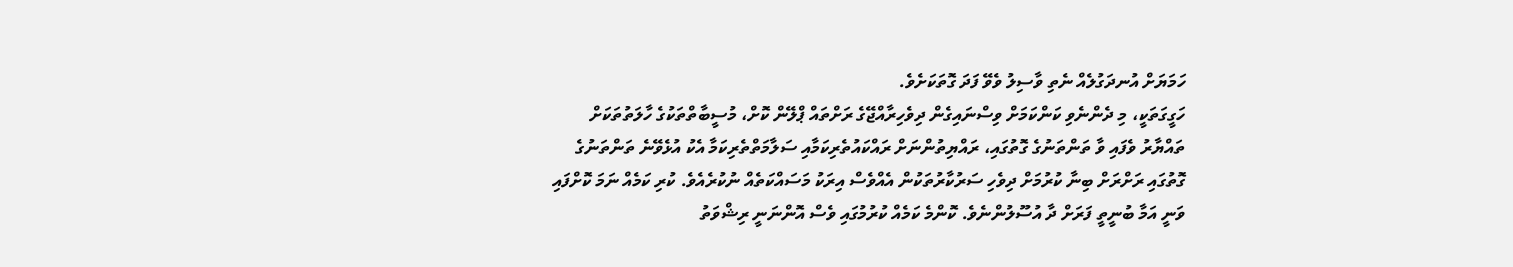ހަމަޔަށް އުނދަގުލެއް ނެތި ވާސިލު ވެވޭ ފަދަ ގޮތަކަށެވެ.
ހަގީގަތަކީ، މި ދެންނެވި ކަންކަމަށް ވިސްނައިގެން ދިވެހިރާއްޖޭގެ ރަށްތައް ޕްލޭން ކޮށް، މުސީބާތްތަކުގެ ހާލަތުތަކަށް ތައްޔާރު ވެފައި ވާ ތަންތަނުގެ ގޮތުގައި، ރައްޔިތުންނަށް ރައްކައުތެރިކަމާއި ސަލާމަތްތެރިކަމާ އެކު އުޅެވޭނެ ތަންތަނުގެ ގޮތުގައި ރަށްރަށް ބިނާ ކުރުމަށް ދިވެހި ސަރުކާރުތަކުން އެއްވެސް އިރަކު މަސައްކަތެއް ނުކުރެއެވެ. ކުރި ކަމެއް ނަމަ ކޮށްފައި ވަނީ އަމާ ބުނީތީ ފަރަށް ދާ އުސޫލުންނެވެ. ކޮންމެ ކަމެއް ކުރުމުގައި ވެސް އޮންނަނީ ރިޝްވަތު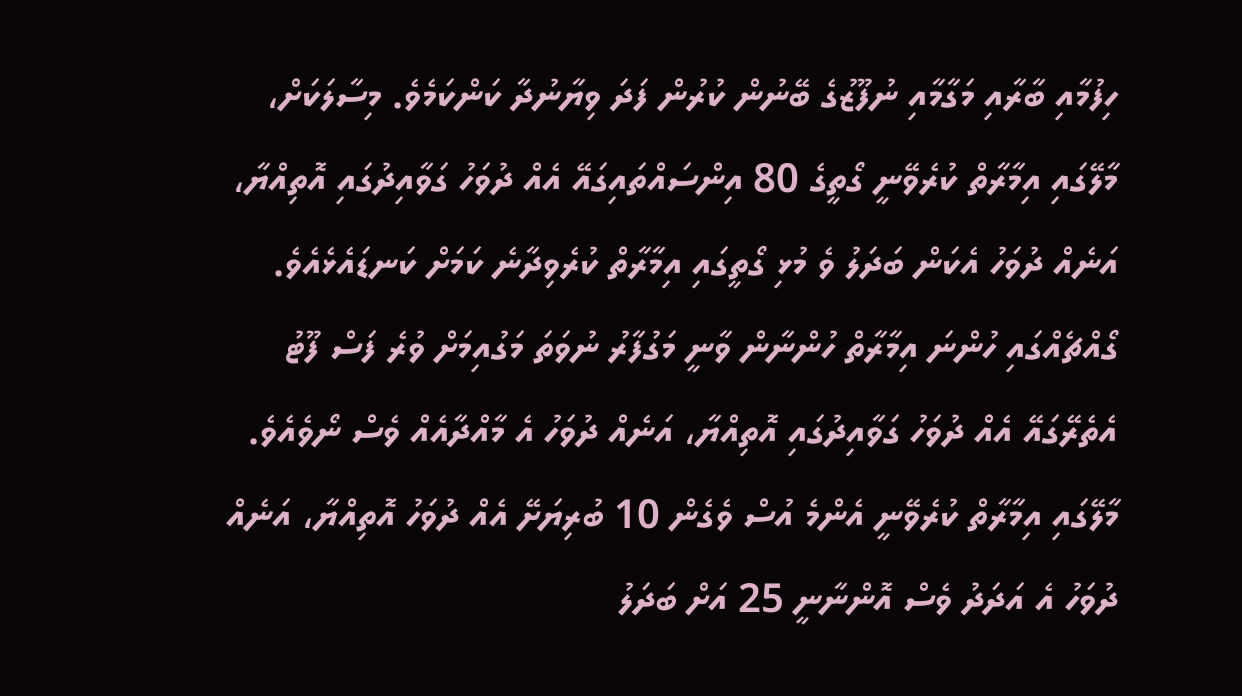ހިފުމާއި ބާރާއި މަގާމާއި ނުފޫޒުގެ ބޭނުން ކުރުން ފަދަ ވިޔާނުދާ ކަންކަމެވެ. މިސާލަކަށް، މާލޭގައި އިމާރާތް ކުރެވޭނީ ގޯތީގެ 80 އިންސައްތައިގައޭ އެއް ދުވަހު ގަވާއިދުގައި އޮތިއްޔާ، އަނެއް ދުވަހު އެކަން ބަދަލު ވެ މުޅި ގޯތީގައި އިމާރާތް ކުރެވިދާނެ ކަމަށް ކަނޑައެޅެއެވެ. ގޯއްޗެއްގައި ހުންނަ އިމާރާތް ހުންނާން ވާނީ މަގުފާރު ނުވަތަ މަގުއިމަށް ވުރެ ފަސް ފޫޓު އެތެރޭގައޭ އެއް ދުވަހު ގަވާއިދުގައި އޮތިއްޔާ، އަނެއް ދުވަހު އެ މާއްދާއެއް ވެސް ނޯވެއެވެ. މާލޭގައި އިމާރާތް ކުރެވޭނީ އެންމެ އުސް ވެގެން 10 ބުރިޔަށޭ އެއް ދުވަހު އޮތިއްޔާ، އަނެއް ދުވަހު އެ އަދަދު ވެސް އޮންނާނީ 25 އަށް ބަދަލު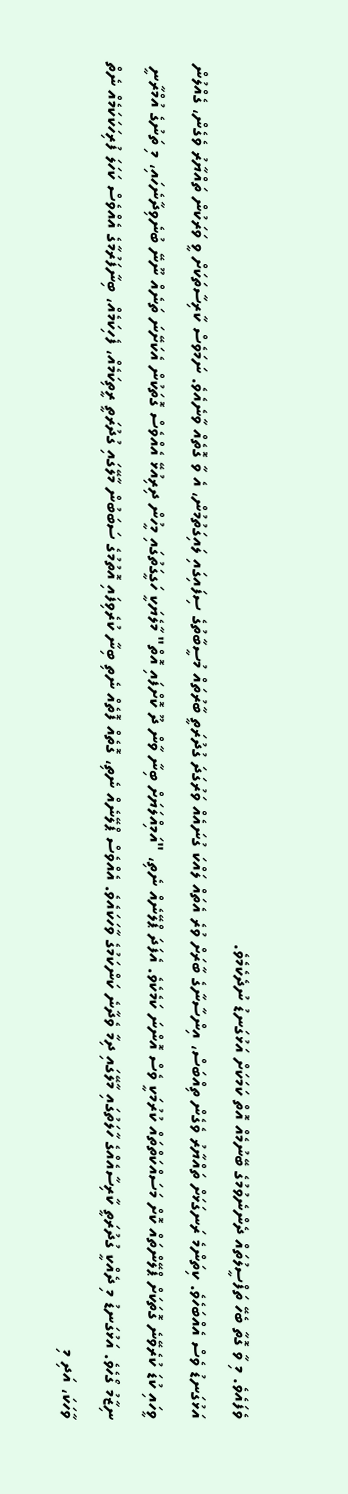ވެފައެވެ. މި ވާ ގޮތާ ބެހޭ ތަފްސީލުތައް ދެންނެވުމުގެ ބޭނުމެއް އޮތް ކަމަކަށް އަޅުގަނޑު ނުދެކެމެވެ.
އަޅުގަނޑު ވެސް އެއްބަހެވެ. ކިތަންމެ ރަނގަޅަށް ތައްޔާރު ވެގެން ތިއްބަސް، އިންސާނާގެ ބާރަށް ވުރެ އެތައް ލައްކަ ގުނައެއް ވަރުގަދަ ގުދުރަތީ ބާރުތައް މުސީބާތުގެ ސިފައިގައި ލައިގަތުމުން، އެ ވާ ގޮތެއް ވާނެއެވެ. ނަމަވެސް ކާރިސާތަކަށް ވީ ވަރަކުން ތައްޔާރު ވެގެން، ގެއްލުން ވީހައި ކުޑަ ކުރެވޭނެ ގޮތަކަށް ޕްލޭންތައް ކޮށް މަސައްކަތްތައް ކުރުމަކީ ވެސް އޮންނަ ކަމެކެވެ. އެފަދަ ޕްލޭނެއް ނެތި، "އަމިއްލަޔަށް ބިނާ ވާން ދޫ ކޮށްފައި އޮތް" މާލެޔަކީ ހަގީގަތުގައި މީހުން ދިރިއުޅޭ އެއްވެސް ގޮތަކުން އެކަށޭނަ ތަނެއް ނޫނޭ ބުނެވިދާނެހައި، މި ތަނުގެ އުމްރާނީ ނިޒާމު ގޯހެވެ. އަޅުގަނޑު މި ދެއްކީ ގުދުރަތީ ކާރިސާއެއްގެ ހާލަތުގައި މާލޭގައި ދިމާ ވެދާނެ ކަންކަމުގެ ވާހަކައެވެ. އެއްވެސް ޕްލޭނެއް ނެތި، ގޮތެއް ފޮތެއް ނެތި ބިނާ ކުރެވިފައި އޮތުމުގެ ސަބަބުން މާލޭގައި ގުދުރަތީ ރީތިކަމެއް، ފެހިކަމެއް، ބިނާފަރުމާގެ އެއްވެސް ކަހަލަ ފުރިހަކަކަމެއް ނެތް ވާހަކަ، އަދި މި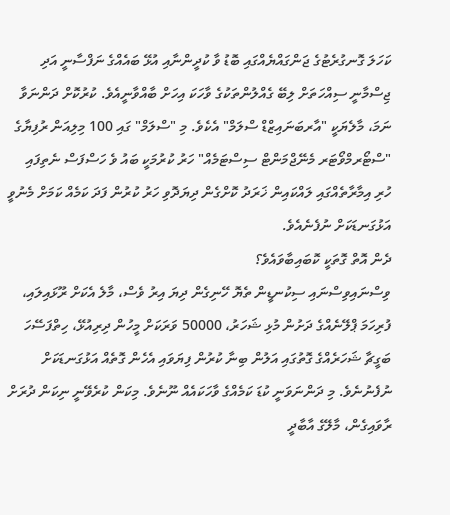ކަހަލަ ގޮނގުރެޓުގެ ޖަންގައްޔެއްގައި ބޮޑު ވާ ކުދީންނާއި އުޅޭ ބައެއްގެ ނަފްސާނީ އަދި ޖިސްމާނީ ސިއްހަތަށް ލިބޭ ގެއްލުންތަކުގެ ވާހަކަ އިހަށް ބާއްވާނީއެވެ. ކުރުކޮށް ދަންނަވާ ނަމަ، މާލެޔަކީ "އާރބަނައިޒްޑް ސްލަމް" އެކެވެ. މި "ސްލަމް" ގައި 100 މިލިއަން ރުފިޔާގެ "ސްޓޯރމްވޯޓަރ މެނޭޖްމަންޓް ސިސްޓަމެއް" ހަރު ކުރުމަކީ ބައު ވެ ހަސްފަސް ނެތިފައި ހުރި އިމާރާތެއްގައި ލައްކައިން ޚަރަދު ކޮށްގެން ދިޔަދޮވި ހަރު ކުރުން ފަދަ ކަމެއް ކަމަށް މެނުވީ އަޅުގަނޑަކަށް ނުފެނެއެވެ.
ދެން އޮތް ގޮތަކީ ކޮބައިބާވައެވެ؟
ވިސްނައިވިސްނައި ސިކުނޑީން ތެޔޮ ހޭނިގެން ދިޔަ އިރު ވެސް، މާލެ އެކަށް ރޫޅައިލައި، ފުރިހަމަ ޕްލޭނެއްގެ ދަށުން މުޅި ޝަހަރު، 50000 ވަރަކަށް މީހުން ދިރިއުޅޭ، ހިތްފަސޭހަ ބަގީޗާ ޝަހަރެއްގެ ގޮތުގައި އަލުން ބިނާ ކުރުން ފިޔަވައި އެހެން ގޮތެއް އަޅުގަނޑަކަށް ނުފެނުނެވެ. މި ދަންނަވަނީ ކުޑަ ކަމެއްގެ ވާހަކައެއް ނޫނެވެ. މިކަން ކުރެވޭނީ ނިކަން ދުރަށް ރާވައިގެން، މާލޭގެ އާބާދީ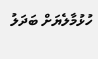ހުޅުމާލެޔަށް ބަދަލު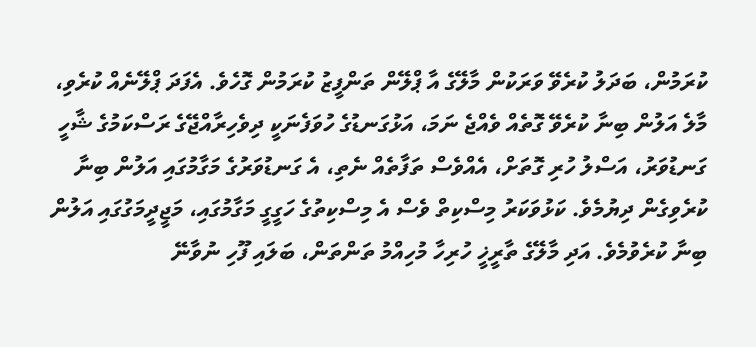ކުރަމުން، ބަދަލު ކުރެވޭ ވަރަކުން މާލޭގެ އާ ޕްލޭން ތަންފީޒު ކުރަމުން ގޮހެވެ. އެފަދަ ޕްލޭނެއް ކުރެވި، މާލެ އަލުން ބިނާ ކުރެވޭ ގޮތެއް ވެއްޖެ ނަމަ، އަޅުގަނޑުގެ ހުވަފެނަކީ ދިވެހިރާއްޖޭގެ ރަސްކަމުގެ ޝާހީ ގަނޑުވަރު، އަސްލު ހުރި ގޮތަށް، އެއްވެސް ތަފާތެއް ނެތި، އެ ގަނޑުވަރުގެ މަގާމުގައި އަލުން ބިނާ ކުރެވިގެން ދިޔުމެވެ. ކަޅުވަކަރު މިސްކިތް ވެސް އެ މިސްކިތުގެ ހަގީގީ މަގާމުގައި، މަޖީދީމަގުގައި އަލުން ބިނާ ކުރެވުމެވެ. އަދި މާލޭގެ ތާރީޚީ ހުރިހާ މުހިއްމު ތަންތަން، ބަލައި ފޫހި ނުވާނޭ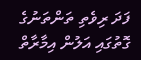ފަދަ ރިވެތި ތަންތަނުގެ ގޮތުގައި އަލުން އިމާރާތް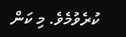ކުރެވުމެވެ. މި ކަން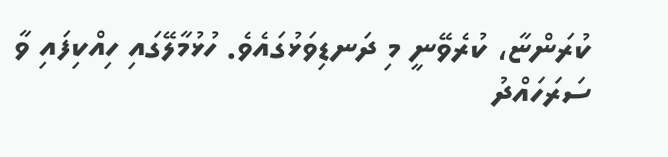ކުރަންޏާ، ކުރެވޭނީ މި ދަނޑިވަޅުގައެވެ. ހުޅުމާލޭގައި ހިއްކިފައި ވާ ސަރަހައްދު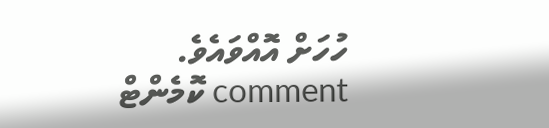ހުހަށް އޮއްވައެވެ.
comment ކޮމެންޓް